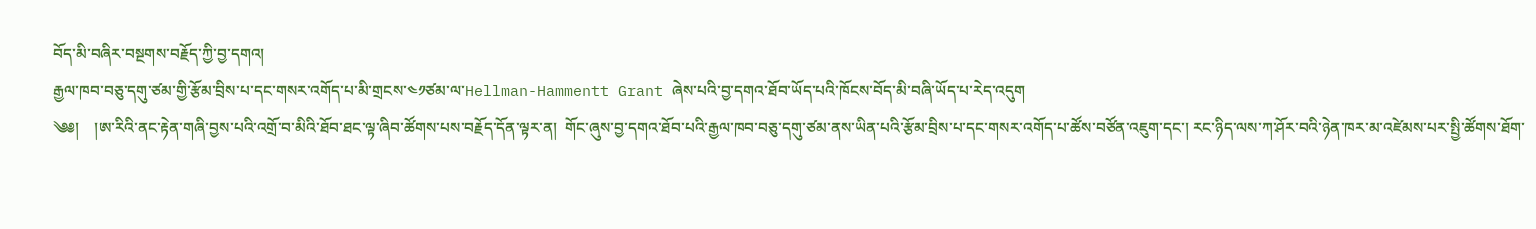བོད་མི་བཞིར་བསྔགས་བརྗོད་ཀྱི་བྱ་དགའ།
རྒྱལ་ཁབ་བཅུ་དགུ་ཙམ་གྱི་རྩོམ་བྲིས་པ་དང་གསར་འགོད་པ་མི་གྲངས་༤༡ཙམ་ལ་Hellman-Hammentt Grant ཞེས་པའི་བྱ་དགའ་ཐོབ་ཡོད་པའི་ཁོངས་བོད་མི་བཞི་ཡོད་པ་རེད་འདུག
༄༅།    །ཨ་རིའི་ནང་རྟེན་གཞི་བྱས་པའི་འགྲོ་བ་མིའི་ཐོབ་ཐང་ལྟ་ཞིབ་ཚོགས་པས་བརྗོད་དོན་ལྟར་ན།  གོང་ཞུས་བྱ་དགའ་ཐོབ་པའི་རྒྱལ་ཁབ་བཅུ་དགུ་ཙམ་ནས་ཡིན་པའི་རྩོམ་བྲིས་པ་དང་གསར་འགོད་པ་ཚོས་བཙོན་འཇུག་དང་། རང་ཉིད་ལས་ཀ་ཤོར་བའི་ཉེན་ཁར་མ་འཛེམས་པར་སྤྱི་ཚོགས་ཐོག་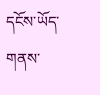དངོས་ཡོད་གནས་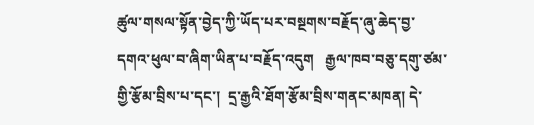ཚུལ་གསལ་སྟོན་བྱེད་ཀྱི་ཡོད་པར་བསྔགས་བརྗོད་ཞུ་ཆེད་བྱ་དགའ་ཕུལ་བ་ཞིག་ཡིན་པ་བརྗོད་འདུག   རྒྱལ་ཁབ་བཅུ་དགུ་ཙམ་གྱི་རྩོམ་བྲིས་པ་དང་།  དྲ་རྒྱའི་ཐོག་རྩོམ་བྲིས་གནང་མཁན། དེ་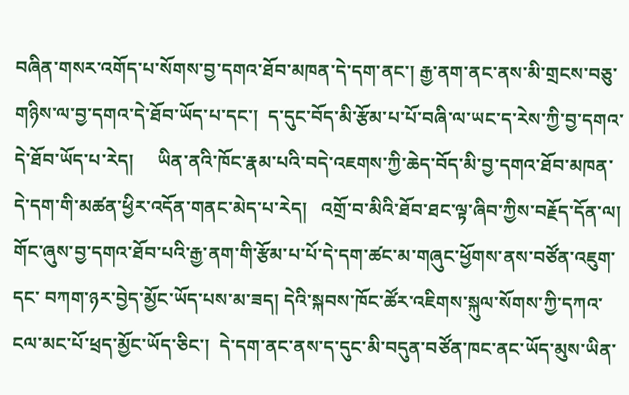བཞིན་གསར་འགོད་པ་སོགས་བྱ་དགའ་ཐོབ་མཁན་དེ་དག་ནང་། རྒྱ་ནག་ནང་ནས་མི་གྲངས་བཅུ་གཉིས་ལ་བྱ་དགའ་དེ་ཐོབ་ཡོད་པ་དང་།  ད་དུང་བོད་མི་རྩོམ་པ་པོ་བཞི་ལ་ཡང་ད་རེས་ཀྱི་བྱ་དགའ་དེ་ཐོབ་ཡོད་པ་རེད།     ཡིན་ནའི་ཁོང་རྣམ་པའི་བདེ་འཇགས་ཀྱི་ཆེད་བོད་མི་བྱ་དགའ་ཐོབ་མཁན་དེ་དག་གི་མཚན་ཕྱིར་འདོན་གནང་མེད་པ་རེད།   འགྲོ་བ་མིའི་ཐོབ་ཐང་ལྟ་ཞིབ་ཀྱིས་བརྗོད་དོན་ལ།  གོང་ཞུས་བྱ་དགའ་ཐོབ་པའི་རྒྱ་ནག་གི་རྩོམ་པ་པོ་དེ་དག་ཚང་མ་གཞུང་ཕྱོགས་ནས་བཙོན་འཇུག་དང་ བཀག་ཉར་བྱེད་མྱོང་ཡོད་པས་མ་ཟད། དེའི་སྐབས་ཁོང་ཚོར་འཇིགས་སྐུལ་སོགས་ཀྱི་དཀའ་ངལ་མང་པོ་ཕྲད་མྱོང་ཡོད་ཅིང་།  དེ་དག་ནང་ནས་ད་དུང་མི་བདུན་བཙོན་ཁང་ནང་ཡོད་མུས་ཡིན་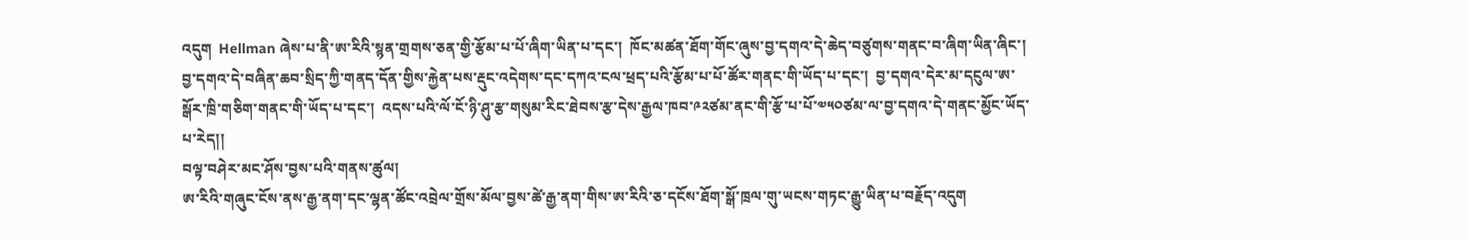འདུག  Hellman ཞེས་པ་ནི་ཨ་རིའི་སྙན་གྲགས་ཅན་གྱི་རྩོམ་པ་པོ་ཞིག་ཡིན་པ་དང་།  ཁོང་མཚན་ཐོག་གོང་ཞུས་བྱ་དགའ་དེ་ཆེད་བཙུགས་གནང་བ་ཞིག་ཡིན་ཞིང་།  བྱ་དགའ་དེ་བཞིན་ཆབ་སྲིད་ཀྱི་གནད་དོན་གྱིས་རྐྱེན་པས་རྡུང་འདེགས་དང་དཀའ་ངལ་ཕྲད་པའི་རྩོམ་པ་པོ་ཚོར་གནང་གི་ཡོད་པ་དང་།  བྱ་དགའ་དེར་མ་དངུལ་ཨ་སྒོར་ཁྲི་གཅིག་གནང་གི་ཡོད་པ་དང་།  འདས་པའི་ལོ་ངོ་ཉི་ཤུ་རྩ་གསུམ་རིང་ཐེབས་རྩ་དེས་རྒྱལ་ཁབ་༩༢ཙམ་ནང་གི་རྩོ་པ་པོ་༧༥༠ཙམ་ལ་བྱ་དགའ་དེ་གནང་མྱོང་ཡོད་པ་རེད།།
བལྟ་བཤེར་མང་ཤོས་བྱས་པའི་གནས་ཚུལ།
ཨ་རིའི་གཞུང་ངོས་ནས་རྒྱ་ནག་དང་ལྷན་ཚོང་འབྲེལ་གྲོས་མོལ་བྱས་ཚེ་རྒྱ་ནག་གིས་ཨ་རིའི་ཅ་དངོས་ཐོག་སྒོ་ཁྲལ་གུ་ཡངས་གཏང་རྒྱུ་ཡིན་པ་བརྗོད་འདུག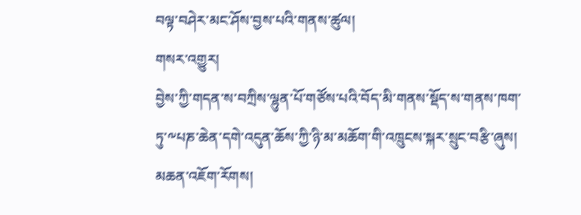བལྟ་བཤེར་མང་ཤོས་བྱས་པའི་གནས་ཚུལ།
གསར་འགྱུར།
བྱེས་ཀྱི་གདན་ས་བཀྲིས་ལྷུན་པོ་གཙོས་པའི་བོད་མི་གནས་སྡོད་ས་གནས་ཁག་ཏུ་༸པཎ་ཆེན་དགེ་འདུན་ཆོས་ཀྱི་ཉི་མ་མཆོག་གི་འཁྲུངས་སྐར་སྲུང་བརྩི་ཞུས།
མཆན་འཇོག་རོགས།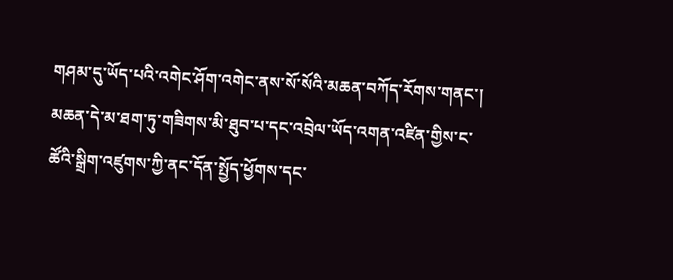གཤམ་དུ་ཡོད་པའི་འགེང་ཤོག་འགེང་ནས་སོ་སོའི་མཆན་བཀོད་རོགས་གནང་། མཆན་དེ་མ་ཐག་ཏུ་གཟིགས་མི་ཐུབ་པ་དང་འབྲེལ་ཡོད་འགན་འཛིན་གྱིས་ང་ཚོའི་སྒྲིག་འཛུགས་ཀྱི་ནང་དོན་སྤྱོད་ཕྱོགས་དང་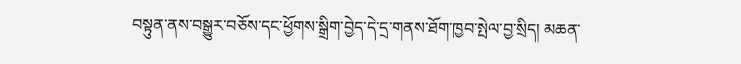བསྟུན་ནས་བསྒྱུར་བཅོས་དང་ཕྱོགས་སྒྲིག་བྱེད་དེ་དྲ་གནས་ཐོག་ཁྱབ་སྤེལ་བྱ་སྲིད། མཆན་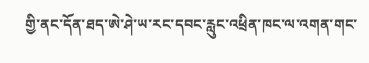གྱི་ནང་དོན་ཐད་ཨེ་ཤེ་ཡ་རང་དབང་རླུང་འཕྲིན་ཁང་ལ་འགན་གང་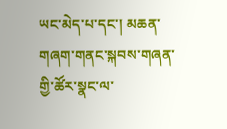ཡང་མེད་པ་དང་། མཆན་གཞག་གནང་སྐབས་གཞན་གྱི་ཚོར་སྣང་ལ་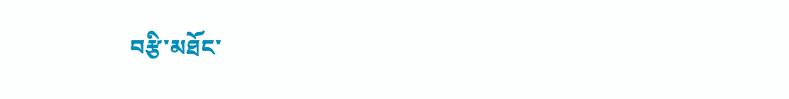བརྩི་མཐོང་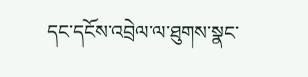དང་དངོས་འབྲེལ་ལ་ཐུགས་སྣང་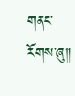གནང་རོགས་ཞུ༎